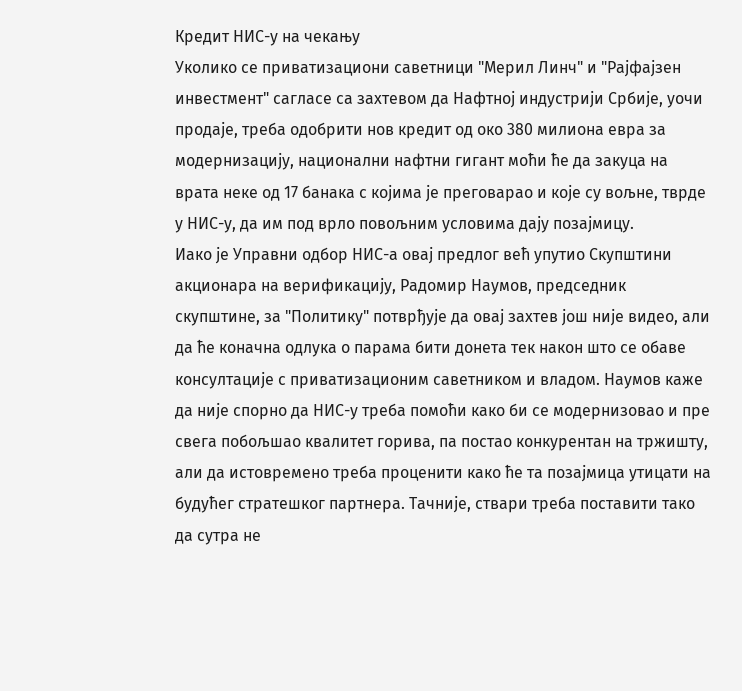Кредит НИС-у на чекању
Уколико се приватизациони саветници "Мерил Линч" и "Рајфајзен инвестмент" сагласе са захтевом да Нафтној индустрији Србије, уочи продаје, треба одобрити нов кредит од око 380 милиона евра за модернизацију, национални нафтни гигант моћи ће да закуца на врата неке од 17 банака с којима је преговарао и које су вољне, тврде у НИС-у, да им под врло повољним условима дају позајмицу.
Иако је Управни одбор НИС-а овај предлог већ упутио Скупштини акционара на верификацију, Радомир Наумов, председник скупштине, за "Политику" потврђује да овај захтев још није видео, али да ће коначна одлука о парама бити донета тек након што се обаве консултације с приватизационим саветником и владом. Наумов каже да није спорно да НИС-у треба помоћи како би се модернизовао и пре свега побољшао квалитет горива, па постао конкурентан на тржишту, али да истовремено треба проценити како ће та позајмица утицати на будућег стратешког партнера. Тачније, ствари треба поставити тако да сутра не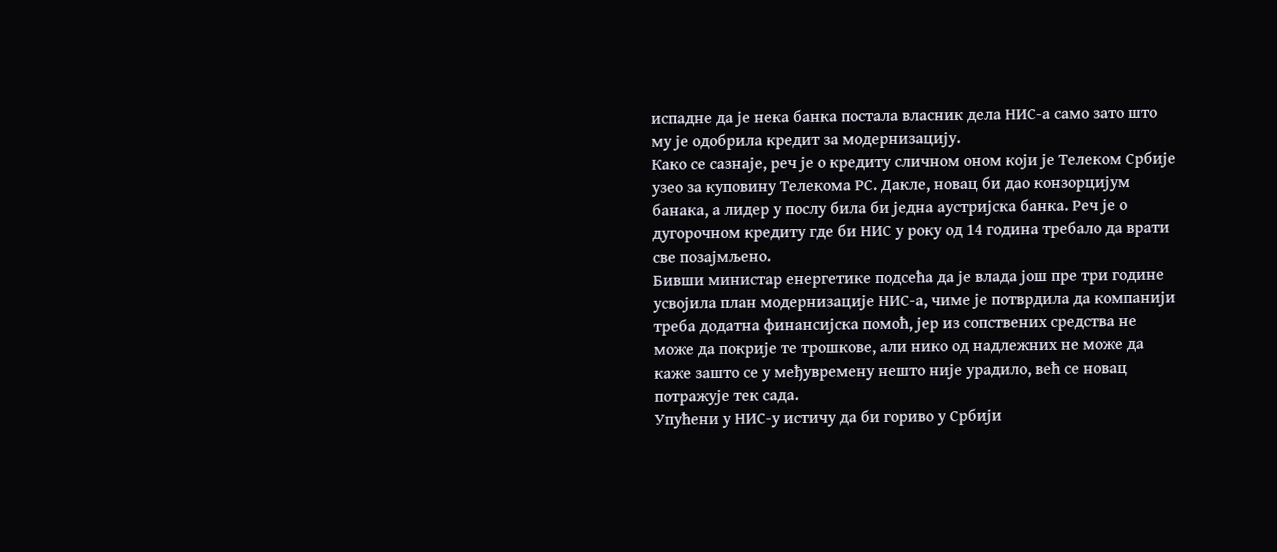испадне да је нека банка постала власник дела НИС-а само зато што му је одобрила кредит за модернизацију.
Како се сазнаје, реч је о кредиту сличном оном који је Телеком Србије узео за куповину Телекома РС. Дакле, новац би дао конзорцијум банака, а лидер у послу била би једна аустријска банка. Реч је о дугорочном кредиту где би НИС у року од 14 година требало да врати све позајмљено.
Бивши министар енергетике подсећа да је влада још пре три године усвојила план модернизације НИС-а, чиме је потврдила да компанији треба додатна финансијска помоћ, јер из сопствених средства не може да покрије те трошкове, али нико од надлежних не може да каже зашто се у међувремену нешто није урадило, већ се новац потражује тек сада.
Упућени у НИС-у истичу да би гориво у Србији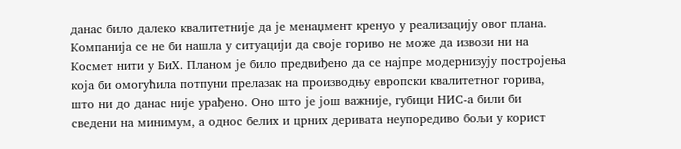данас било далеко квалитетније да је менаџмент кренуо у реализацију овог плана. Компанија се не би нашла у ситуацији да своје гориво не може да извози ни на Космет нити у БиХ. Планом је било предвиђено да се најпре модернизују постројења која би омогућила потпуни прелазак на производњу европски квалитетног горива, што ни до данас није урађено. Оно што је још важније, губици НИС-а били би сведени на минимум, а однос белих и црних деривата неупоредиво бољи у корист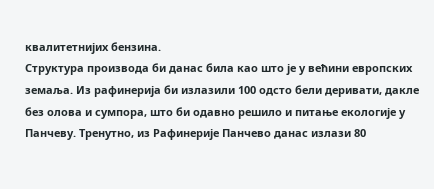квалитетнијих бензина.
Структура производа би данас била као што је у већини европских земаља. Из рафинерија би излазили 100 одсто бели деривати, дакле без олова и сумпора, што би одавно решило и питање екологије у Панчеву. Тренутно, из Рафинерије Панчево данас излази 80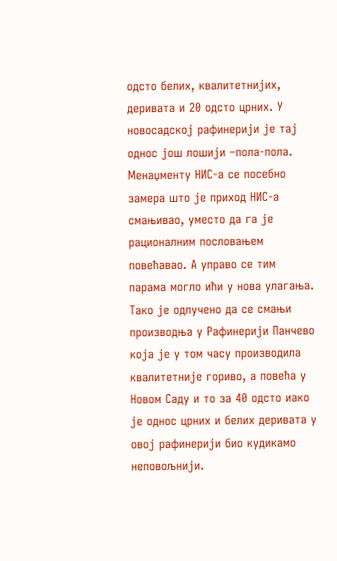одсто белих, квалитетнијих, деривата и 20 одсто црних. У новосадској рафинерији је тај однос још лошији –пола-пола.
Менаџменту НИС-а се посебно замера што је приход НИС-а смањивао, уместо да га је рационалним пословањем повећавао. А управо се тим парама могло ићи у нова улагања. Тако је одлучено да се смањи производња у Рафинерији Панчево која је у том часу производила квалитетније гориво, а повећа у Новом Саду и то за 40 одсто иако је однос црних и белих деривата у овој рафинерији био кудикамо неповољнији.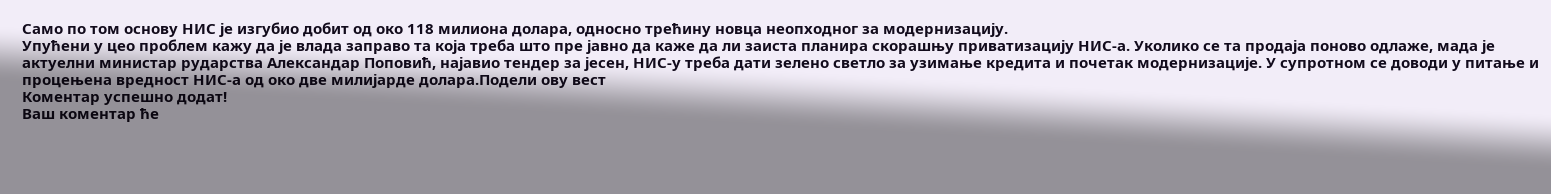Само по том основу НИС је изгубио добит од око 118 милиона долара, односно трећину новца неопходног за модернизацију.
Упућени у цео проблем кажу да је влада заправо та која треба што пре јавно да каже да ли заиста планира скорашњу приватизацију НИС-а. Уколико се та продаја поново одлаже, мада је актуелни министар рударства Александар Поповић, најавио тендер за јесен, НИС-у треба дати зелено светло за узимање кредита и почетак модернизације. У супротном се доводи у питање и процењена вредност НИС-а од око две милијарде долара.Подели ову вест
Комeнтар успeшно додат!
Ваш комeнтар ћe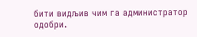бити видљив чим га администратор одобри.